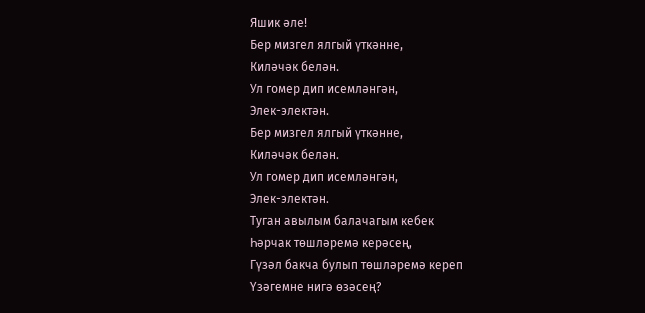Яшик әле!
Бер мизгел ялгый үткәнне,
Киләчәк белән.
Ул гомер дип исемләнгән,
Элек-электән.
Бер мизгел ялгый үткәнне,
Киләчәк белән.
Ул гомер дип исемләнгән,
Элек-электән.
Туган авылым балачагым кебек
Һәрчак төшләремә керәсең,
Гүзәл бакча булып төшләремә кереп
Үзәгемне нигә өзәсең?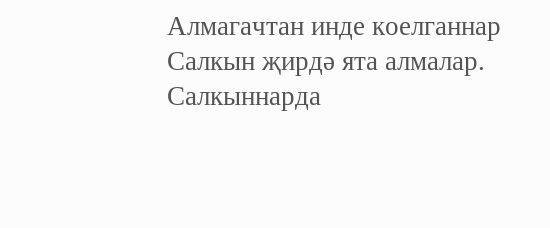Алмагачтан инде коелганнар
Салкын җирдә ята алмалар.
Салкыннарда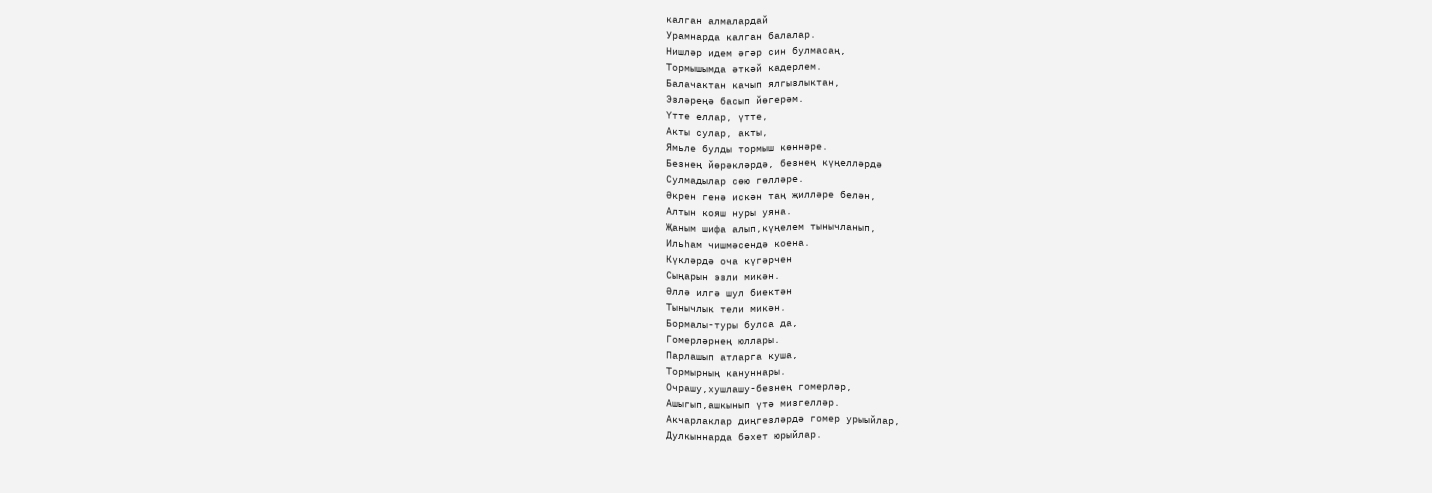калган алмалардай
Урамнарда калган балалар.
Нишләр идем әгәр син булмасаң,
Тормышымда әткәй кадерлем.
Балачактан качып ялгызлыктан,
Эзләреңә басып йөгерәм.
Үтте еллар, үтте,
Акты сулар, акты,
Ямьле булды тормыш көннәре.
Безнең йөрәкләрдә, безнең күңелләрдә
Сулмадылар сөю гөлләре.
Әкрен генә искән таң җилләре белән,
Алтын кояш нуры уяна.
Җаным шифа алып,күңелем тынычланып,
Ильһам чишмәсендә коена.
Күкләрдә оча күгәрчен
Сыңарын эзли микән.
Әллә илгә шул биектән
Тынычлык тели микән.
Бормалы-туры булса да,
Гомерләрнең юллары.
Парлашып атларга куша,
Тормырның кануннары.
Очрашу,хушлашу-безнең гомерләр,
Ашыгып,ашкынып үтә мизгелләр.
Акчарлаклар диңгезләрдә гомер урыыйлар,
Дулкыннарда бәхет юрыйлар.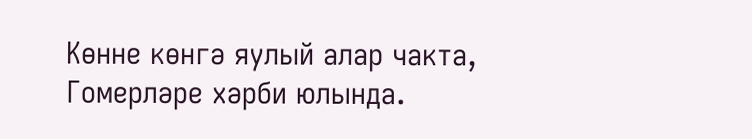Көнне көнгә яулый алар чакта,
Гомерләре хәрби юлында.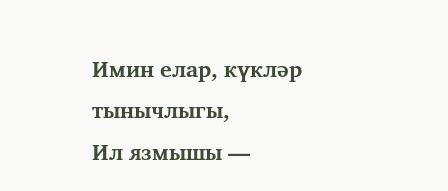Имин елар, күкләр тынычлыгы,
Ил язмышы —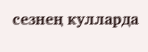сезнең кулларда